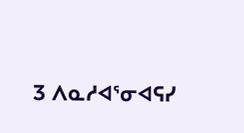3 ᐱᓇᓱᐊᕐᓂᐊᕋᓯ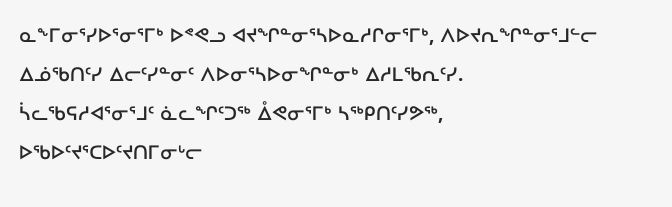ᓇᖕᒥᓂᕐᓯᐅᕐᓂᕐᒥᒃ ᐅᕝᕙᓗ ᐊᔪᖏᓐᓂᕐᓴᐅᓇᓱᒋᓂᕐᒥᒃ, ᐱᐅᔪᕆᖏᓐᓂᕐᒧᓪᓕ ᐃᓅᖃᑎᑦᓯ ᐃᓕᑦᓯᓐᓂᑦ ᐱᐅᓂᕐᓴᐅᓂᖏᓐᓂᒃ ᐃᓱᒪᖃᕆᑦᓯ.
ᓵᓚᖃᕋᓱᐊᕐᓂᕐᒧᑦ ᓈᓚᖏᑦᑐᖅ ᐂᕙᓂᕐᒥᒃ ᓴᖅᑭᑎᑦᓯᕗᖅ, ᐅᖃᐅᑦᔪᕐᑕᐅᑦᔪᑎᒥᓂᒡᓕ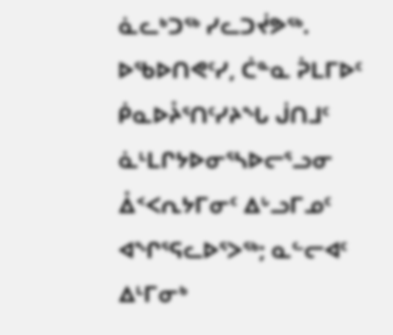ᓈᓚᒃᑐᖅ ᓯᓚᑐᔫᕗᖅ.
ᐅᖃᐅᑎᕙᑦᓯ, ᑖᓐᓇ ᕉᒪᒥᐅᑦ ᑮᓇᐅᔧᕐᑎᑦᓯᔨᖓ ᒎᑎᒧᑦ ᓈᒻᒪᒋᔭᐅᓂᕐᓴᐅᓕᕐᓗᓂ ᐂᑉᐸᕆᔭᒥᓂᑦ ᐃᒡᓗᒥᓄᑦ ᐊᖏᕐᕋᓚᐅᕐᐳᖅ; ᓇᓪᓕᐊᑦ ᐃᒻᒥᓂᒃ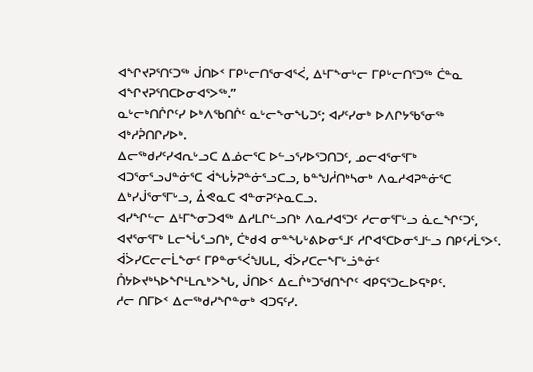ᐊᖏᔪᕈᕐᑎᑦᑐᖅ ᒎᑎᐅᑉ ᒥᑭᒡᓕᑎᕐᓂᐊᕐᐹ, ᐃᒻᒥᖕᓂᒡᓕ ᒥᑭᒡᓕᑎᕐᑐᖅ ᑖᓐᓇ ᐊᖏᔪᕈᕐᑎᑕᐅᓂᐊᕐᐳᖅ.”
ᓇᒡᓕᒃᑎᒌᒋᑦᓯ ᐅᒃᐱᖃᑎᒌᑦ ᓇᒡᓕᖕᓂᖓᑐᑦ; ᐊᓯᑦᓯᓂᒃ ᐅᐱᒋᔭᖃᕐᓂᖅ ᐊᒃᓱᕉᑎᒋᓯᐅᒃ.
ᐃᓕᖅᑯᓯᑦᓯᐊᕆᒡᓗᑕ ᐃᓅᓕᕐᑕ ᐅᓪᓗᕐᓯᐅᕐᑐᑎᑐᑦ, ᓄᓕᐊᕐᓂᕐᒥᒃ ᐊᑐᕐᓂᕐᓗᒍᓐᓃᕐᑕ ᐋᖓᔮᕈᓐᓃᕐᓗᑕᓗ, ᑲᓐᖑᓲᑎᒃᓴᓂᒃ ᐱᓇᓱᐊᕈᓐᓃᕐᑕ ᐃᒃᓯᒎᕐᓂᕐᒥᒡᓗ, ᐂᕙᓇᑕ ᐊᓐᓂᕈᑦᔨᓇᑕᓗ.
ᐊᓯᖏᓪᓕ ᐃᒻᒥᖕᓂᑐᐊᖅ ᐃᓱᒪᒋᓪᓗᑎᒃ ᐱᓇᓱᐊᕐᑐᑦ ᓱᓕᓂᕐᒥᒡᓗ ᓈᓚᖏᑦᑐᑦ, ᐊᔪᕐᓂᕐᒥᒃ ᒪᓕᖔᕐᓗᑎᒃ, ᑖᒃᑯᐊ ᓂᓐᖓᒡᕕᐅᓂᕐᒧᑦ ᓱᒋᐊᕐᑕᐅᓂᕐᒧᓪᓗ ᑎᑭᑦᓱᒫᕐᐳᑦ.
ᐋᐴᓯᑕᓕᓕᒫᖕᓂᑦ ᒥᑭᓐᓂᕐᐹᖑᒐᒪ, ᐋᐴᓯᑕᓕᖕᒥᒡᓘᓐᓃᑦ ᑍᔭᐅᔪᒃᓴᐅᖏᒻᒪᕆᒃᐳᖓ, ᒎᑎᐅᑉ ᐃᓚᒌᒃᑐᖁᑎᖏᑦ ᐊᑭᕋᕐᑐᓚᐅᕋᒃᑭᑦ.
ᓱᓕ ᑎᒥᐅᑉ ᐃᓕᖅᑯᓯᖏᓐᓂᒃ ᐊᑐᕋᑦᓯ.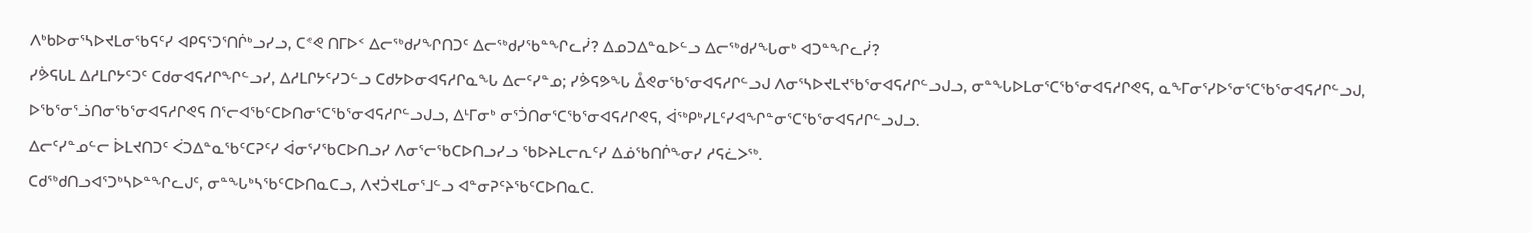ᐱᒃᑲᐅᓂᕐᓴᐅᔪᒪᓂᖃᕋᑦᓯ ᐊᑭᕋᕐᑐᕐᑎᒌᒃᓗᓯᓗ, ᑕᕝᕙ ᑎᒥᐅᑉ ᐃᓕᖅᑯᓯᖏᑎᑐᑦ ᐃᓕᖅᑯᓯᖃᓐᖏᓚᓰ? ᐃᓄᑐᐃᓐᓇᐅᓪᓗ ᐃᓕᖅᑯᓯᖓᓂᒃ ᐊᑐᓐᖏᓚᓰ?
ᓯᕘᕋᒐᒪ ᐃᓱᒪᒋᔭᑦᑐᑦ ᑕᑯᓂᐊᕋᓱᒋᖏᓪᓗᓯ, ᐃᓱᒪᒋᔭᑦᓯᑐᓪᓗ ᑕᑯᔭᐅᓂᐊᕋᓱᒋᓇᖓ ᐃᓕᑦᓯᓐᓄ; ᓯᕘᕋᕗᖓ ᐂᕙᓂᖃᕐᓂᐊᕋᓱᒋᓪᓗᒍ ᐱᓂᕐᓴᐅᔪᒪᔪᖃᕐᓂᐊᕋᓱᒋᓪᓗᒍᓗ, ᓂᓐᖓᐅᒪᓂᕐᑕᖃᕐᓂᐊᕋᓱᒋᕙᕋ, ᓇᖕᒥᓂᕐᓯᐅᕐᓂᕐᑕᖃᕐᓂᐊᕋᓱᒋᓪᓗᒍ, ᐅᖃᕐᓂᕐᓘᑎᓂᖃᕐᓂᐊᕋᓱᒋᕙᕋ ᑎᕐᓕᐊᖃᑦᑕᐅᑎᓂᕐᑕᖃᕐᓂᐊᕋᓱᒋᓪᓗᒍᓗ, ᐃᒻᒥᓂᒃ ᓂᕐᑑᑎᓂᕐᑕᖃᕐᓂᐊᕋᓱᒋᕙᕋ, ᐋᖅᑭᒃᓯᒪᑦᓯᐊᖏᓐᓂᕐᑕᖃᕐᓂᐊᕋᓱᒋᓪᓗᒍᓗ.
ᐃᓕᑦᓯᓐᓄᓪᓕ ᐆᒪᔪᑎᑐᑦ ᐹᑐᐃᓐᓇᖃᑦᑕᕈᑦᓯ ᐋᓂᕐᓯᖃᑕᐅᑎᓗᓯ ᐱᓂᕐᓕᖃᑕᐅᑎᓗᓯᓗ ᖃᐅᔨᒪᓕᕆᑦᓯ ᐃᓅᖃᑎᒌᖕᓂᓯ ᓱᕋᓛᐳᖅ.
ᑕᑯᖅᑯᑎᓗᐊᕐᑐᒃᓴᐅᓐᖏᓚᒍᑦ, ᓂᓐᖓᒃᓴᖃᑦᑕᐅᑎᓇᑕᓗ, ᐱᔪᑑᔪᒪᓂᕐᒧᓪᓗ ᐊᓐᓂᕈᑦᔨᖃᑦᑕᐅᑎᓇᑕ.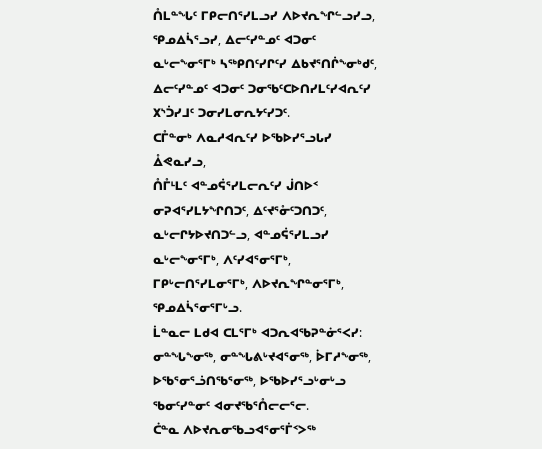ᑍᒪᓐᖓᑦ ᒥᑭᓕᑎᕐᓯᒪᓗᓯ ᐱᐅᔪᕆᖏᓪᓗᓯᓗ, ᕿᓄᐃᓵᕐᓗᓯ, ᐃᓕᑦᓯᓐᓄᑦ ᐊᑐᓂᑦ ᓇᒡᓕᖕᓂᕐᒥᒃ ᓴᖅᑭᑎᑦᓯᒋᑦᓯ ᐃᑲᔪᕐᑎᒌᖕᓂᒃᑯᑦ,
ᐃᓕᑦᓯᓐᓄᑦ ᐊᑐᓂᑦ ᑐᓂᖃᑦᑕᐅᑎᓯᒪᑦᓯᐊᕆᑦᓯ ᙭ᔅᑑᓯᒧᑦ ᑐᓂᓯᒪᓂᕆᔭᑦᓯᑐᑦ.
ᑕᒤᓐᓂᒃ ᐱᓇᓱᐊᕆᑦᓯ ᐅᖃᐅᓯᕐᓗᒐᓯ ᐂᕙᓇᓯᓗ,
ᑍᒤᒻᒪᑦ ᐊᓐᓄᕌᕐᓯᒪᓕᕆᑦᓯ ᒎᑎᐅᑉ ᓂᕈᐊᕐᓯᒪᔭᖏᑎᑐᑦ, ᐃᑦᔪᕐᓁᑦᑐᑎᑐᑦ, ᓇᒡᓕᒋᔭᐅᔪᑎᑐᓪᓗ, ᐊᓐᓄᕌᕐᓯᒪᓗᓯ ᓇᒡᓕᖕᓂᕐᒥᒃ, ᐱᑦᓯᐊᕐᓂᕐᒥᒃ, ᒥᑭᒡᓕᑎᕐᓯᒪᓂᕐᒥᒃ, ᐱᐅᔪᕆᖏᓐᓂᕐᒥᒃ, ᕿᓄᐃᓵᕐᓂᕐᒥᒡᓗ.
ᒫᓐᓇᓕ ᒪᑯᐊ ᑕᒪᕐᒥᒃ ᐊᑐᕆᐊᖃᕈᓐᓃᕐᐸᓯ: ᓂᓐᖓᖕᓂᖅ, ᓂᓐᖓᕕᒡᔪᐊᕐᓂᖅ, ᐆᒥᓱᖕᓂᖅ, ᐅᖃᕐᓂᕐᓘᑎᖃᕐᓂᖅ, ᐅᖃᐅᓯᕐᓗᒡᓂᒡᓗ ᖃᓂᑦᓯᓐᓂᑦ ᐊᓂᔪᖃᕐᑍᓕᓕᕐᓕ.
ᑖᓐᓇ ᐱᐅᔪᕆᓂᖃᓗᐊᕐᓂᕐᒦᑉᐳᖅ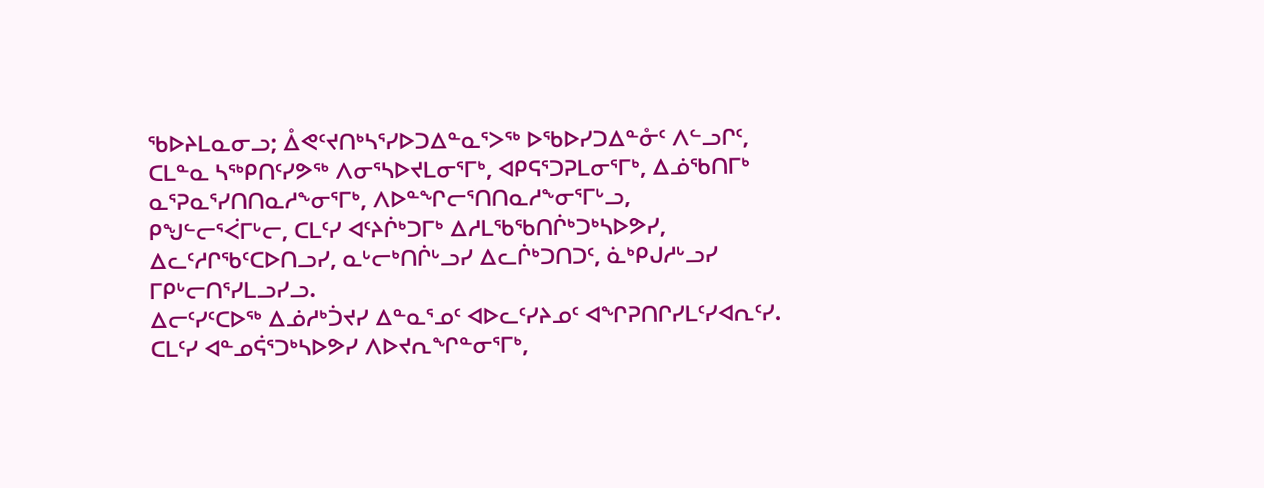ᖃᐅᔨᒪᓇᓂᓗ; ᐂᕙᑦᔪᑎᒃᓴᕐᓯᐅᑐᐃᓐᓇᕐᐳᖅ ᐅᖃᐅᓯᑐᐃᓐᓁᑦ ᐱᓪᓗᒋᑦ, ᑕᒪᓐᓇ ᓴᖅᑭᑎᑦᓯᕗᖅ ᐱᓂᕐᓴᐅᔪᒪᓂᕐᒥᒃ, ᐊᑭᕋᕐᑐᕈᒪᓂᕐᒥᒃ, ᐃᓅᖃᑎᒥᒃ ᓇᕐᕈᓇᕐᓯᑎᑎᓇᓱᖕᓂᕐᒥᒃ, ᐱᐅᓐᖏᓕᕐᑎᑎᓇᓱᖕᓂᕐᒥᒡᓗ,
ᑭᖑᓪᓕᕐᐹᒥᒡᓕ, ᑕᒪᑦᓯ ᐊᑦᔨᒌᒃᑐᒥᒃ ᐃᓱᒪᖃᖃᑎᒌᒃᑐᒃᓴᐅᕗᓯ, ᐃᓚᑦᓱᒋᖃᑦᑕᐅᑎᓗᓯ, ᓇᒡᓕᒃᑎᒌᒡᓗᓯ ᐃᓚᒌᒃᑐᑎᑐᑦ, ᓈᒃᑭᒍᓱᒡᓗᓯ ᒥᑭᒡᓕᑎᕐᓯᒪᓗᓯᓗ.
ᐃᓕᑦᓯᑦᑕᐅᖅ ᐃᓅᓱᒃᑑᔪᓯ ᐃᓐᓇᕐᓄᑦ ᐊᐅᓚᑦᓯᔨᓄᑦ ᐊᖏᕈᑎᒋᓯᒪᑦᓯᐊᕆᑦᓯ. ᑕᒪᑦᓯ ᐊᓐᓄᕌᕐᑐᒃᓴᐅᕗᓯ ᐱᐅᔪᕆᖏᓐᓂᕐᒥᒃ,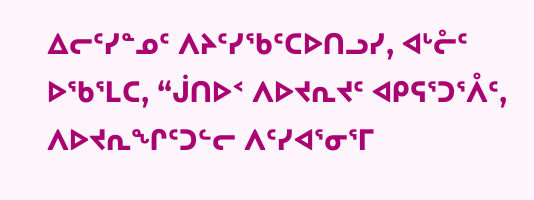ᐃᓕᑦᓯᓐᓄᑦ ᐱᔨᑦᓯᖃᑦᑕᐅᑎᓗᓯ, ᐊᒡᓔᑦ ᐅᖃᕐᒪᑕ, “ᒎᑎᐅᑉ ᐱᐅᔪᕆᔪᑦ ᐊᑭᕋᕐᑐᕐᐰᑦ, ᐱᐅᔪᕆᖏᑦᑐᓪᓕ ᐱᑦᓯᐊᕐᓂᕐᒥ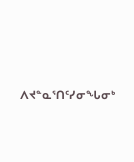ᐱᔪᓐᓇᕐᑎᑦᓯᓂᖓᓂᒃ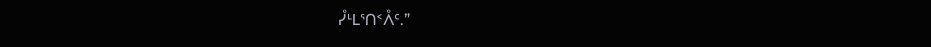ᓮᒻᒪᕐᑎᑉᐰᑦ.”